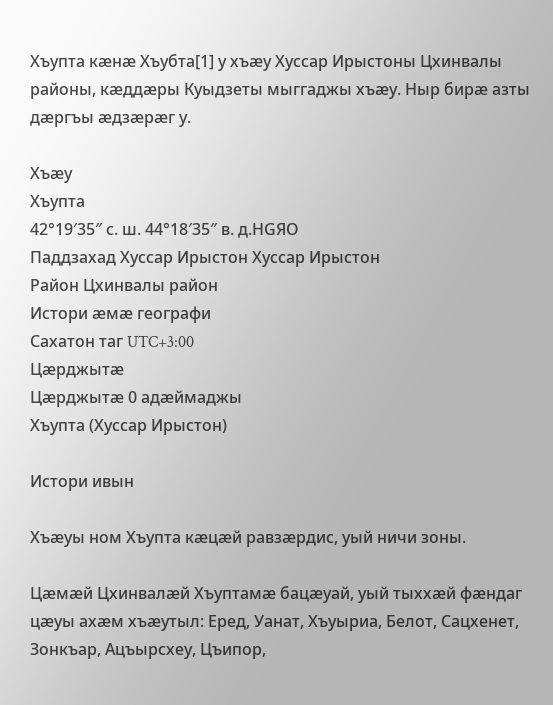Хъупта кæнæ Хъубта[1] у хъæу Хуссар Ирыстоны Цхинвалы районы, кæддæры Куыдзеты мыггаджы хъæу. Ныр бирæ азты дæргъы æдзæрæг у.

Хъæу
Хъупта
42°19′35″ с. ш. 44°18′35″ в. д.HGЯO
Паддзахад Хуссар Ирыстон Хуссар Ирыстон
Район Цхинвалы район
Истори æмæ географи
Сахатон таг UTC+3:00
Цæрджытæ
Цæрджытæ 0 адæймаджы
Хъупта (Хуссар Ирыстон)

Истори ивын

Хъæуы ном Хъупта кæцæй равзæрдис, уый ничи зоны.

Цæмæй Цхинвалæй Хъуптамæ бацæуай, уый тыххæй фæндаг цæуы ахæм хъæутыл: Еред, Уанат, Хъуыриа, Белот, Сацхенет, Зонкъар, Ацъырсхеу, Цъипор,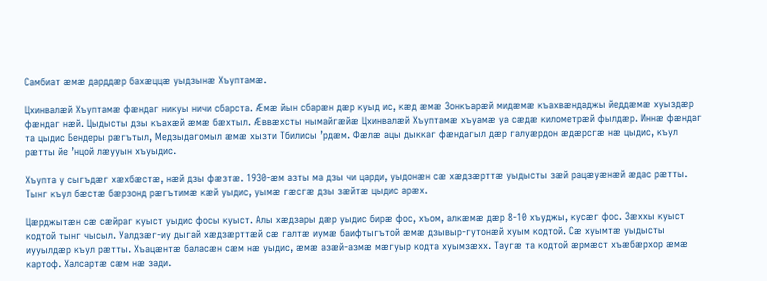Самбиат æмæ дарддæр бахæццæ уыдзынæ Хъуптамæ.

Цхинвалæй Хъуптамæ фæндаг никуы ничи сбарста. Æмæ йын сбарæн дæр куыд ис, кæд æмæ Зонкъарæй мидæмæ къахвæндаджы йеддæмæ хуыздæр фæндаг нæй. Цыдысты дзы къахæй æмæ бæхтыл. Æввæхсты нымайгæйæ Цхинвалæй Хъуптамæ хъуамæ уа сæдæ километрæй фылдæр. Иннæ фæндаг та цыдис Бендеры рæгътыл, Медзыдагомыл æмæ хызти Тбилисы ’рдæм. Фæлæ ацы дыккаг фæндагыл дæр галуæрдон æдæрсгæ нæ цыдис, къул рæтты йе ’нцой лæууын хъуыдис.

Хъупта у сыгъдæг хæхбæстæ, нæй дзы фæзтæ. 1930-æм азты ма дзы чи царди, уыдонæн сæ хæдзæрттæ уыдысты зæй рацæуæнæй æдас рæтты. Тынг къул бæстæ бæрзонд рæгътимæ кæй уыдис, уымæ гæсгæ дзы зæйтæ цыдис арæх.

Цæрджытæн сæ сæйраг куыст уыдис фосы куыст. Алы хæдзары дæр уыдис бирæ фос, хъом, алкæмæ дæр 8-10 хъуджы, кусæг фос. Зæххы куыст кодтой тынг чысыл. Уалдзæг-иу дыгай хæдзæрттæй сæ галтæ иумæ баифтыгътой æмæ дзывыр-гутонæй хуым кодтой. Сæ хуымтæ уыдысты иууылдæр къул рæтты. Хъацæнтæ баласæн сæм нæ уыдис, æмæ азæй-азмæ мæгуыр кодта хуымзæхх. Таугæ та кодтой æрмæст хъæбæрхор æмæ картоф. Халсартæ сæм нæ зади.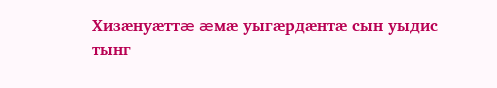Хизæнуæттæ æмæ уыгæрдæнтæ сын уыдис тынг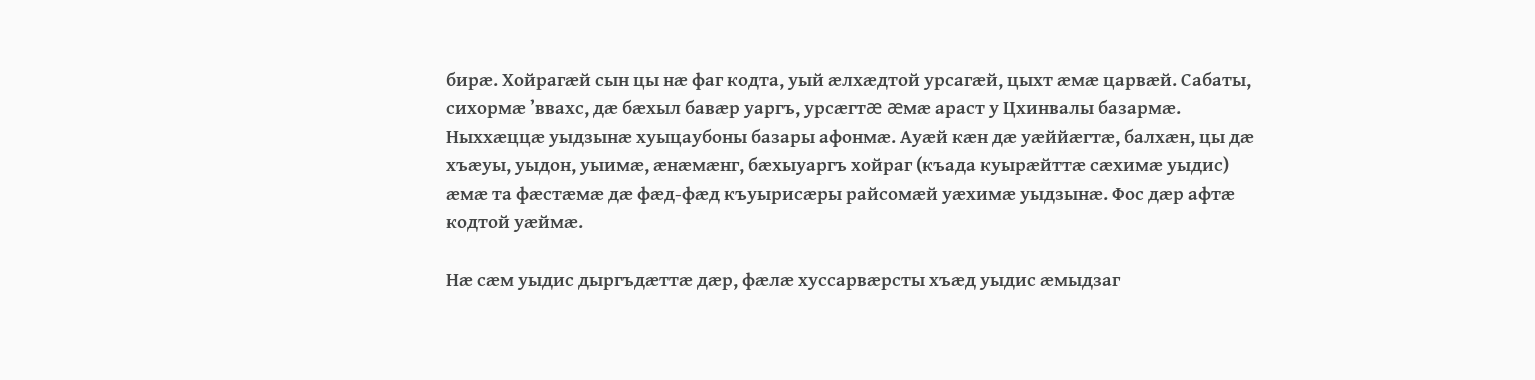бирæ. Хойрагæй сын цы нæ фаг кодта, уый æлхæдтой урсагæй, цыхт æмæ царвæй. Сабаты, сихормæ ’ввахс, дæ бæхыл бавæр уаргъ, урсæгтæ æмæ араст у Цхинвалы базармæ. Ныххæццæ уыдзынæ хуыцаубоны базары афонмæ. Ауæй кæн дæ уæййæгтæ, балхæн, цы дæ хъæуы, уыдон, уыимæ, æнæмæнг, бæхыуаргъ хойраг (къада куырæйттæ сæхимæ уыдис) æмæ та фæстæмæ дæ фæд-фæд къуырисæры райсомæй уæхимæ уыдзынæ. Фос дæр афтæ кодтой уæймæ.

Нæ сæм уыдис дыргъдæттæ дæр, фæлæ хуссарвæрсты хъæд уыдис æмыдзаг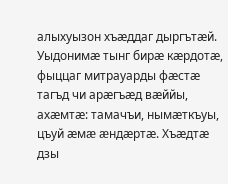алыхуызон хъæддаг дыргътæй. Уыдонимæ тынг бирæ кæрдотæ, фыццаг митрауарды фæстæ тагъд чи арæгъæд вæййы, ахæмтæ: тамачъи, нымæткъуы, цъуй æмæ æндæртæ. Хъæдтæ дзы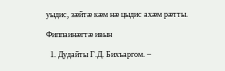уыдис, зæйтæ кæм нæ цыдис ахæм рæтты.

Фиппаинæгтæ ивын

  1. Дудайты Г.Д. Бихъаргом. –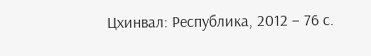Цхинвал: Республика, 2012 – 76 с.